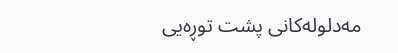مەدلولەکانی پشت توڕەیی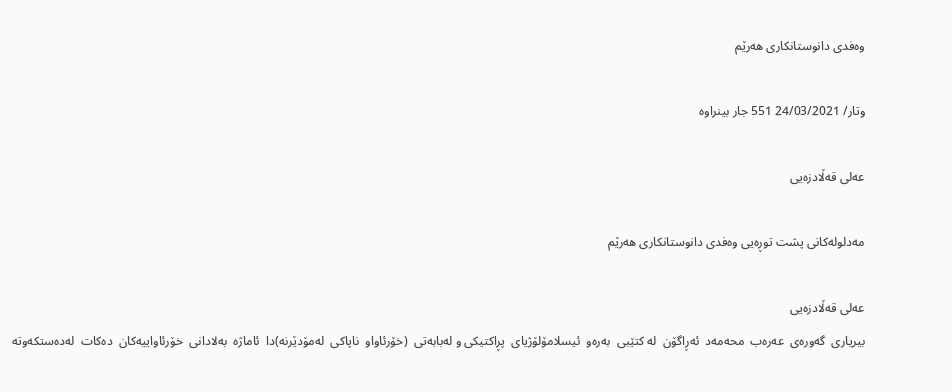وەفدی دانوستانکاری هەرێم

وتار/ 24/03/2021 551 جار بینراوە

عەلی قەڵادزەیی

مەدلولەکانی پشت توڕەیی وەفدی دانوستانکاری هەرێم

عەلی قەڵادزەیی
بیریاری  گەورەی  عەرەب  محەمەد  ئەڕاگۆن  لە کتێبی  بەرەو  ئیسلامۆلۆژیای  پڕاکتیکی و لەبابەتی  (خۆرئاواو  ناپاکی  لەمۆدێرنە)دا  ئاماژە  بەلادانی  خۆرئاواییەکان  دەکات  لەدەستکەوتە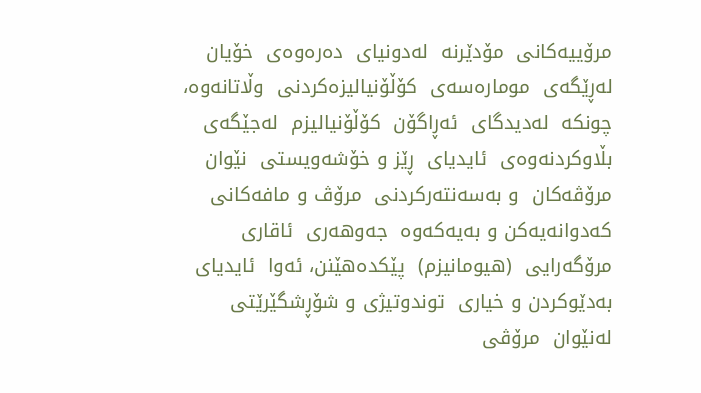مرۆییەکانی  مۆدێرنە  لەدونیای  دەرەوەی  خۆیان  لەڕێگەی  مومارەسەی  کۆڵۆنیالیزەکردنی  وڵاتانەوە، چونکە  لەدیدگای  ئەڕاگۆن  کۆڵۆنیالیزم  لەجێگەی  بڵاوکردنەوەی  ئایدیای  ڕێز و خۆشەویستی  نێوان  مرۆڤەکان  و بەسەنتەرکردنی  مرۆڤ و مافەکانی  کەدوانەیەکن و بەیەکەوە  جەوهەری  ئاقاری  مرۆگەرایی  (هیومانیزم)  پێکدەهێنن، ئەوا  ئایدیای  بەدێوکردن و خیاری  توندوتیژی و شۆڕشگێرێتی  لەنێوان  مرۆڤی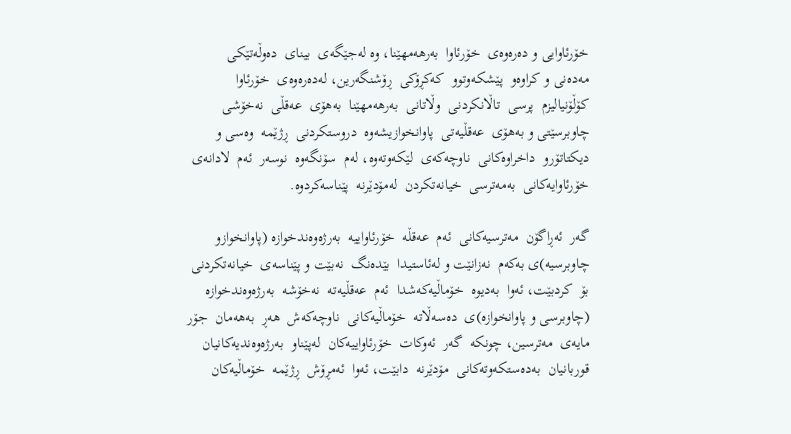خۆرئاوایی و دەرەوەی  خۆرئاوا  بەرهەمهێنا، وە لەجێگەی  بینای  دەوڵەتێکی  مەدەنی و کراوەو  پێشکەوتوو  کەکڕۆکی  ڕۆشنگەرین، لەدەرەوەی  خۆرئاوا  کۆڵۆنیالیزم  پرسی  تاڵانکردنی  وڵاتانی  بەرهەمهێنا  بەهۆی  عەقڵی  نەخۆشی  چاوبرسێتی و بەهۆی  عەقڵیەتی  پاوانخوازیشەوە  دروستکردنی  ڕژێمە  وەسی و دیکتاتۆرو  داخراوەکانی  ناوچەکەی  لێکەوتەوە، لەم  سۆنگەوە  نوسەر  ئەم  لادانەی  خۆرئاوایەکانی  بەمەترسی  خیانەتکردن  لەمۆدێرنە  پێناسەکردوە.

گەر  ئەڕاگۆن  مەترسیەکانی  ئەم  عەقڵە  خۆرئاواییە  بەرژەوەندخوازە (پاوانخوازو  چاوبرسیە)ی بەکەم  نەزانێت و لەئاستیدا  بێدەنگ  نەبێت و پێناسەی  خیانەتکردنی  بۆ  کردبێت، ئەوا  بەدیوە  خۆماڵیەکەشدا  ئەم  عەقڵیەتە  نەخۆشە  بەرژەوەندخوازە (چاوبرسی و پاوانخوازە)ی  دەسەڵاتە  خۆماڵیەکانی  ناوچەکەش  هەڕ  بەهەمان  جۆر  مایەی  مەترسین، چونکە  گەر  ئەوکات  خۆرئاواییەکان  لەپێناو  بەرژەوەندیەکانیان  قوربانیان  بەدەستکەوتەکانی  مۆدێرنە  دابێت، ئەوا  ئەمڕۆش  ڕژێمە  خۆماڵیەکان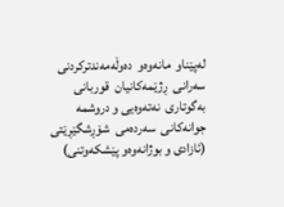لەپێناو  مانەوەو  دەوڵەمەندترکردنی  سەرانی  ڕژێمەکانیان  قوربانی  بەگوتاری  نەتەوەیی و دروشمە  جوانەکانی  سەردەمی  شۆڕشگێڕێتی (ئازادی و بوژانەوەو پێشکەوتنی)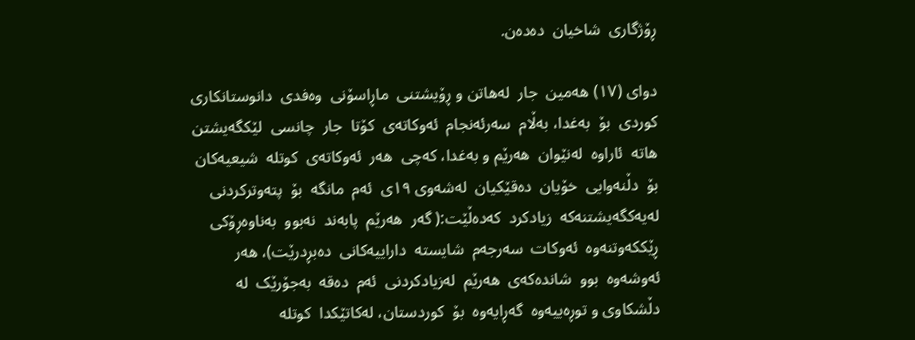ڕۆژگاری  شاخیان  دەدەن.

دوای (١٧) هەمین  جار  لەهاتن و ڕۆیشتنی  ماڕاسۆنی  وەفدی  دانوستانکاری  کوردی  بۆ  بەغدا، بەڵام  سەرئەنجام  ئەوکاتەی  کۆتا  جار  چانسی  لێکگەیشتن  هاتە  ئاراوە  لەنێوان  هەرێم و بەغدا، کەچی  هەر  ئەوکاتەی  کوتلە  شیعیەکان  بۆ  دڵنەوایی  خۆیان  دەقێکیان  لەشەوی ١٩ی  ئەم  مانگە  بۆ  پتەوترکردنی  لەیەکگەیشتنەکە  زیادکرد  کەدەڵێت:( گەر  هەرێم  پابەند  نەبوو  بەناوەڕۆکی  ڕێککەوتنەوە  ئەوکات  سەرجەم  شایستە  داراییەکانی  دەبڕدرێت)، هەر  ئەوشەوە  بوو  شاندەکەی  هەرێم  لەزیادکردنی  ئەم  دەقە  بەجۆرێک  لە دڵشکاوی و توڕەییەوە  گەڕایەوە  بۆ  کوردستان، لەکاتێکدا  کوتلە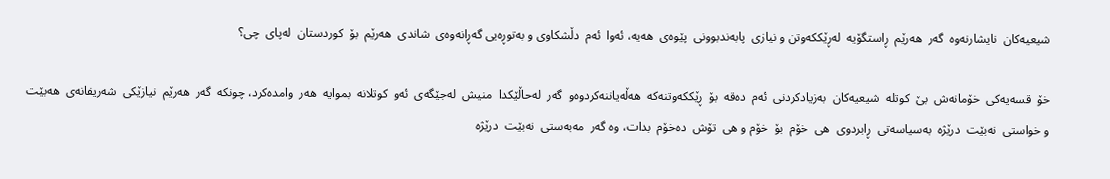شیعیەکان  نایشارنەوە  گەر  هەرێم  ڕاستگۆیە  لەڕێککەوتن و نیازی  پابەندبوونی  پێوەی  هەیە، ئەوا  ئەم  دڵشکاوی و بەتوڕەیی گەڕانەوەی  شاندی  هەرێم  بۆ  کوردستان  لەپای  چی؟

خۆ  قسەیەکی  خۆمانەش  بێ  کوتلە  شیعیەکان  بەزیادکردنی  ئەم  دەقە  بۆ  ڕێککەوتنەکە  هەڵەیاننەکردوەو  گەر  لەحاڵێکدا  منیش  لەجێگەی  ئەو  کوتلانە  بموایە  هەر  وامدەکرد، چونکە  گەر  هەرێم  نیازێکی  شەریفانەی  هەبێت و خواستی  نەبێت  درێژە  بەسیاسەتی  ڕابردوی  هی  خۆم  بۆ  خۆم و هی  تۆش  دەخۆم  بدات، وە گەر  مەبەستی  نەبێت  درێژە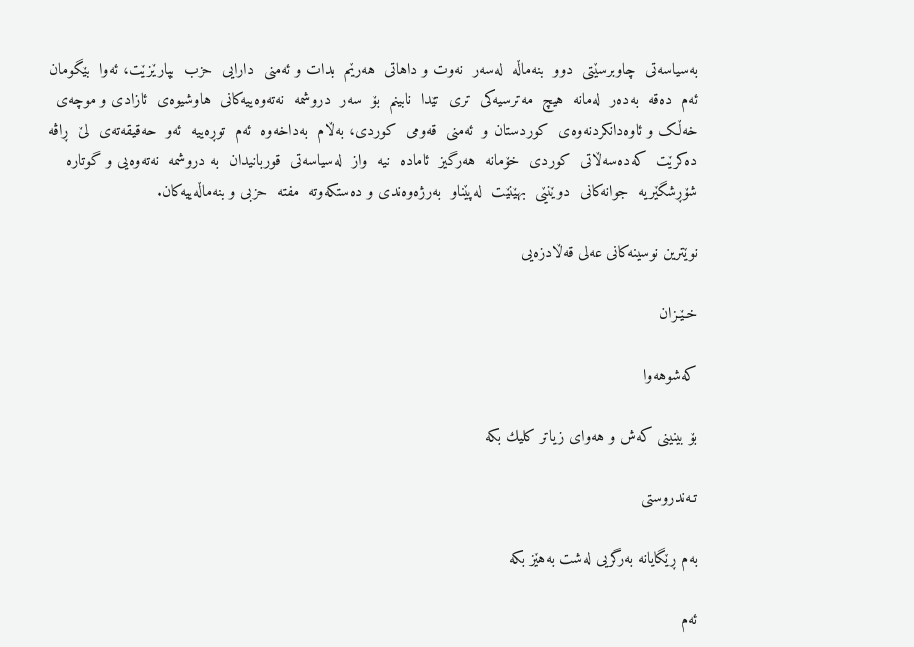بەسیاسەتی  چاوبرسێتی  دوو  بنەماڵە  لەسەر  نەوت و داهاتی  هەرێم  بدات و ئەمنی  دارایی  حزب  بپارێزێت، ئەوا  بێگومان  ئەم  دەقە  بەدەر  لەمانە  هیچ  مەترسیەکی  تری  تێدا  نابینم  بۆ  سەر  دروشمە  نەتەوەییەکانی  هاوشیوەی  ئازادی و موچەی  خەڵک و ئاوەدانکردنەوەی  کوردستان و  ئەمنی  قەومی  کوردی، بەڵام  بەداخەوە  ئەم  توڕەییە  ئەو  حەقیقەتەی  لێ  ڕاڤە  دەکرێت  کەدەسەڵاتی  کوردی  خۆمانە  هەرگیز  ئامادە  نیە  واز  لەسیاسەتی  قوربانیدان  بە دروشمە  نەتەوەیی و گوتارە  شۆڕشگێریە  جوانەکانی  دوێنێی  بهێنێت  لەپێناو  بەرژەوەندی و دەستکەوتە  مفتە  حزبی و بنەماڵەییەکان.

نوێترین نوسینەکانی عەلی قەڵادزەیی

خـێـزان

کەشوهەوا

بۆ بینینی كه‌ش و هه‌وای زیاتر كلیك بكه‌

تـه‌ندروستی

به‌م ڕێگایانه‌ به‌رگریی‌ له‌شت به‌هێز بكه‌

ئه‌م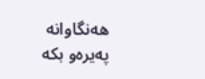هه‌نگاوانه‌ په‌یره‌و بكه‌